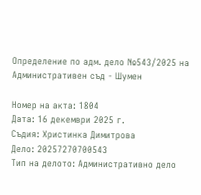Определение по адм. дело №543/2025 на Административен съд - Шумен

Номер на акта: 1804
Дата: 16 декември 2025 г.
Съдия: Христинка Димитрова
Дело: 20257270700543
Тип на делото: Административно дело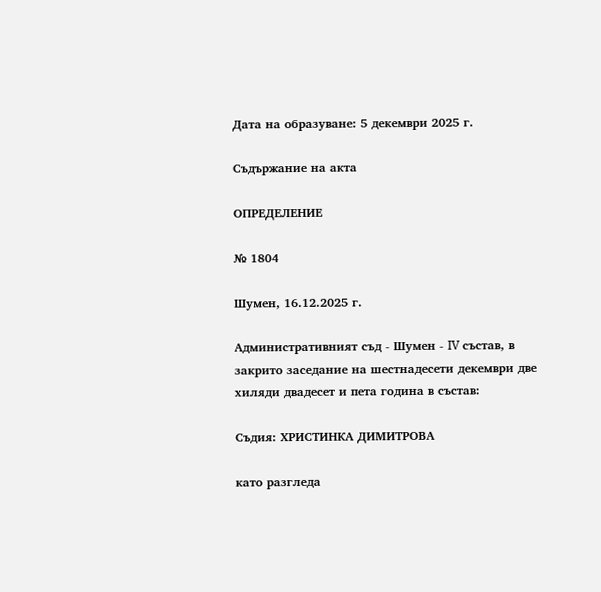Дата на образуване: 5 декември 2025 г.

Съдържание на акта

ОПРЕДЕЛЕНИЕ

№ 1804

Шумен, 16.12.2025 г.

Административният съд - Шумен - IV състав, в закрито заседание на шестнадесети декември две хиляди двадесет и пета година в състав:

Съдия: ХРИСТИНКА ДИМИТРОВА

като разгледа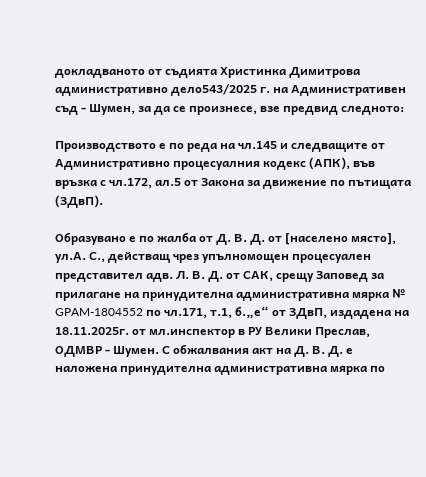докладваното от съдията Христинка Димитрова административно дело543/2025 г. на Административен съд - Шумен, за да се произнесе, взе предвид следното:

Производството е по реда на чл.145 и следващите от Административно процесуалния кодекс (АПК), във връзка с чл.172, ал.5 от Закона за движение по пътищата (ЗДвП).

Образувано е по жалба от Д. В. Д. от [населено място], ул.А. С., действащ чрез упълномощен процесуален представител адв. Л. В. Д. от САК, срещу Заповед за прилагане на принудителна административна мярка № GPAM-1804552 по чл.171, т.1, б.„е“ от ЗДвП, издадена на 18.11.2025г. от мл.инспектор в РУ Велики Преслав, ОДМВР - Шумен. С обжалвания акт на Д. В. Д. е наложена принудителна административна мярка по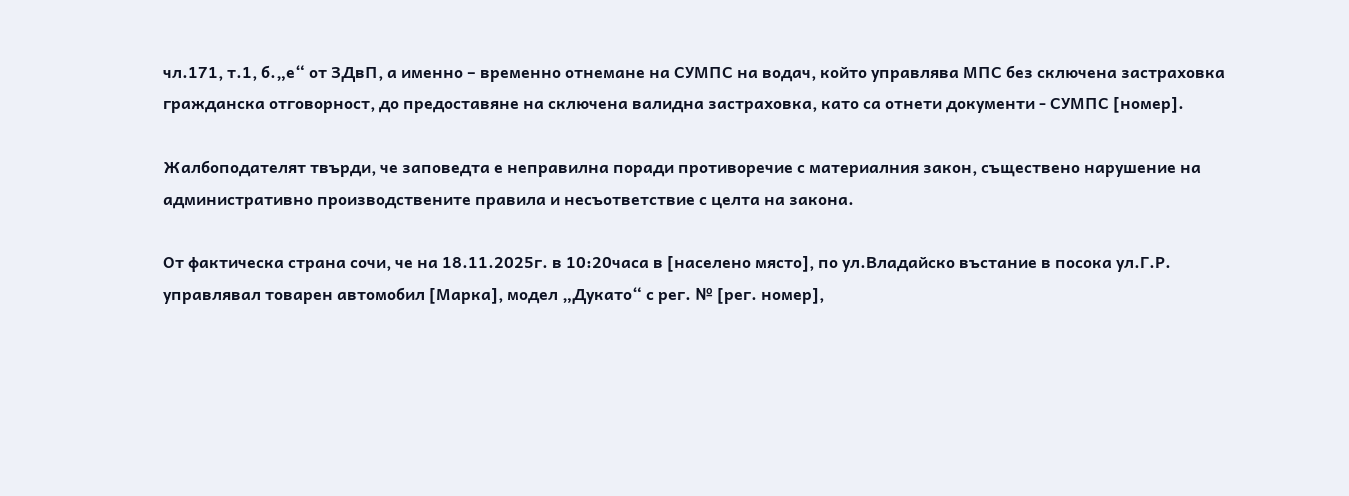чл.171, т.1, б.„е“ от ЗДвП, а именно – временно отнемане на СУМПС на водач, който управлява МПС без сключена застраховка гражданска отговорност, до предоставяне на сключена валидна застраховка, като са отнети документи - СУМПС [номер].

Жалбоподателят твърди, че заповедта е неправилна поради противоречие с материалния закон, съществено нарушение на административно производствените правила и несъответствие с целта на закона.

От фактическа страна сочи, че на 18.11.2025г. в 10:20часа в [населено място], по ул.Владайско въстание в посока ул.Г.Р. управлявал товарен автомобил [Марка], модел „Дукато“ с рег. № [рег. номер],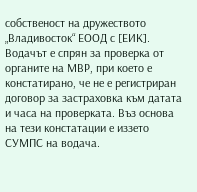собственост на дружеството „Владивосток“ ЕООД с [ЕИК]. Водачът е спрян за проверка от органите на МВР, при което е констатирано, че не е регистриран договор за застраховка към датата и часа на проверката. Въз основа на тези констатации е иззето СУМПС на водача.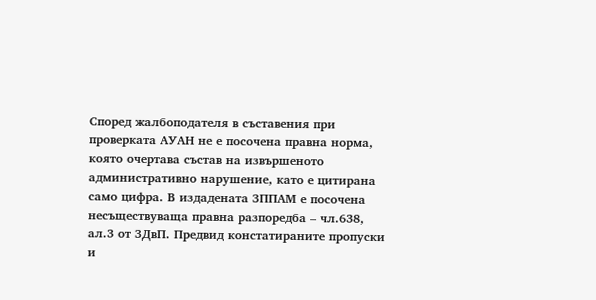Според жалбоподателя в съставения при проверката АУАН не е посочена правна норма, която очертава състав на извършеното административно нарушение, като е цитирана само цифра. В издадената ЗППАМ е посочена несъществуваща правна разпоредба – чл.638, ал.3 от ЗДвП. Предвид констатираните пропуски и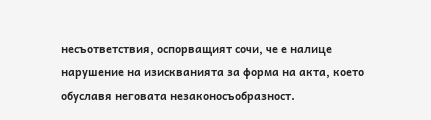несъответствия, оспорващият сочи, че е налице нарушение на изискванията за форма на акта, което обуславя неговата незаконосъобразност.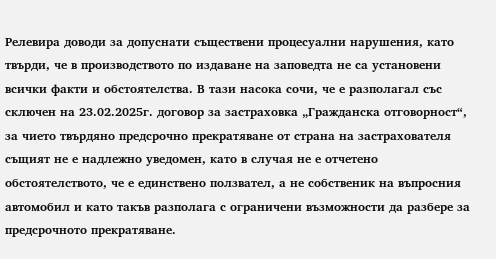Релевира доводи за допуснати съществени процесуални нарушения, като твърди, че в производството по издаване на заповедта не са установени всички факти и обстоятелства. В тази насока сочи, че е разполагал със сключен на 23.02.2025г. договор за застраховка „Гражданска отговорност“, за чието твърдяно предсрочно прекратяване от страна на застрахователя същият не е надлежно уведомен, като в случая не е отчетено обстоятелството, че е единствено ползвател, а не собственик на въпросния автомобил и като такъв разполага с ограничени възможности да разбере за предсрочното прекратяване.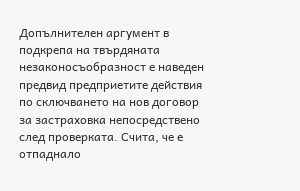Допълнителен аргумент в подкрепа на твърдяната незаконосъобразност е наведен предвид предприетите действия по сключването на нов договор за застраховка непосредствено след проверката. Счита, че е отпаднало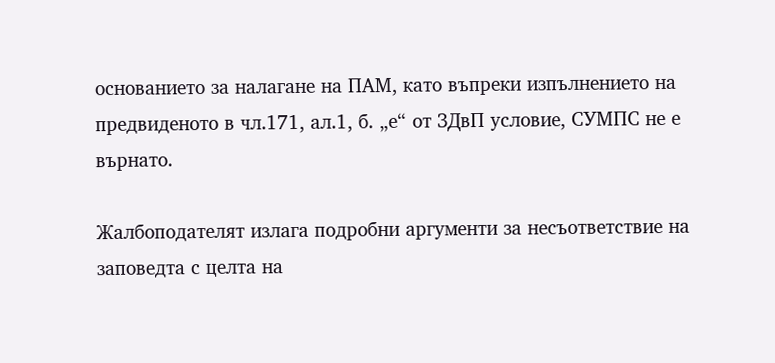основанието за налагане на ПАМ, като въпреки изпълнението на предвиденото в чл.171, ал.1, б. „е“ от ЗДвП условие, СУМПС не е върнато.

Жалбоподателят излага подробни аргументи за несъответствие на заповедта с целта на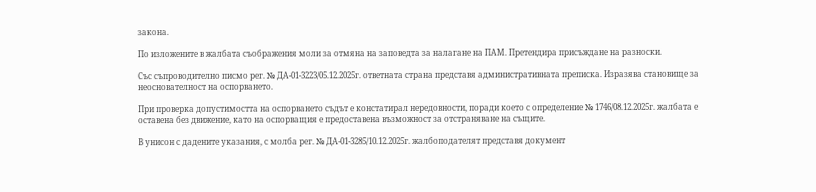закона.

По изложените в жалбата съображения моли за отмяна на заповедта за налагане на ПАМ. Претендира присъждане на разноски.

Със съпроводително писмо рег. № ДА-01-3223/05.12.2025г. ответната страна представя административната преписка. Изразява становище за неоснователност на оспорването.

При проверка допустимостта на оспорването съдът е констатирал нередовности, поради което с определение № 1746/08.12.2025г. жалбата е оставена без движение, като на оспорващия е предоставена възможност за отстраняване на същите.

В унисон с дадените указания, с молба рег. № ДА-01-3285/10.12.2025г. жалбоподателят представя документ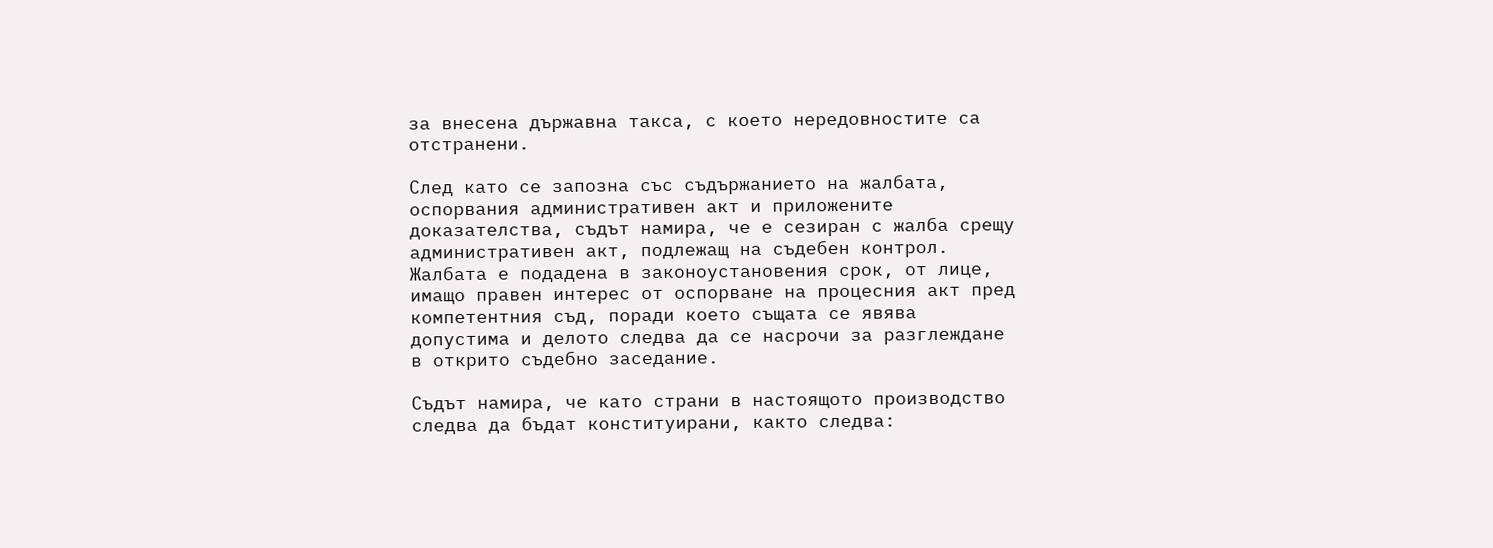за внесена държавна такса, с което нередовностите са отстранени.

След като се запозна със съдържанието на жалбата, оспорвания административен акт и приложените доказателства, съдът намира, че е сезиран с жалба срещу административен акт, подлежащ на съдебен контрол. Жалбата е подадена в законоустановения срок, от лице, имащо правен интерес от оспорване на процесния акт пред компетентния съд, поради което същата се явява допустима и делото следва да се насрочи за разглеждане в открито съдебно заседание.

Съдът намира, че като страни в настоящото производство следва да бъдат конституирани, както следва: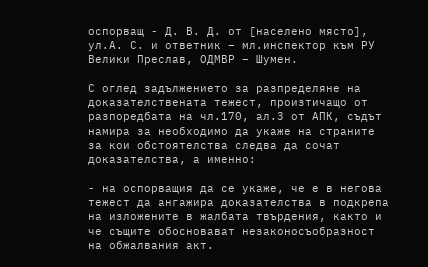оспорващ - Д. В. Д. от [населено място], ул.А. С. и ответник – мл.инспектор към РУ Велики Преслав, ОДМВР – Шумен.

С оглед задължението за разпределяне на доказателствената тежест, произтичащо от разпоредбата на чл.170, ал.3 от АПК, съдът намира за необходимо да укаже на страните за кои обстоятелства следва да сочат доказателства, а именно:

- на оспорващия да се укаже, че е в негова тежест да ангажира доказателства в подкрепа на изложените в жалбата твърдения, както и че същите обосновават незаконосъобразност на обжалвания акт.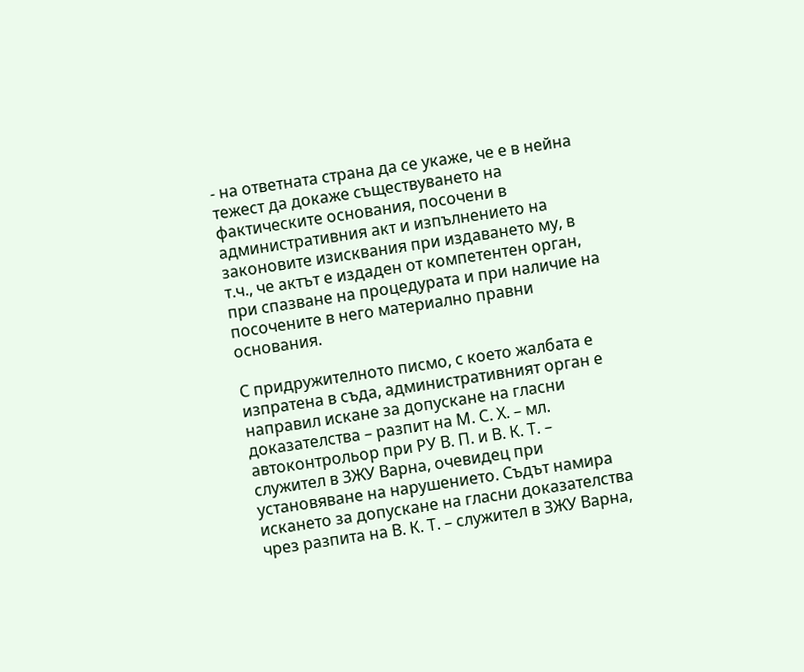- на ответната страна да се укаже, че е в нейна тежест да докаже съществуването на фактическите основания, посочени в административния акт и изпълнението на законовите изисквания при издаването му, в т.ч., че актът е издаден от компетентен орган, при спазване на процедурата и при наличие на посочените в него материално правни основания.

С придружителното писмо, с което жалбата е изпратена в съда, административният орган е направил искане за допускане на гласни доказателства – разпит на М. С. Х. – мл. автоконтрольор при РУ В. П. и В. К. Т. – служител в ЗЖУ Варна, очевидец при установяване на нарушението. Съдът намира искането за допускане на гласни доказателства чрез разпита на В. К. Т. – служител в ЗЖУ Варна,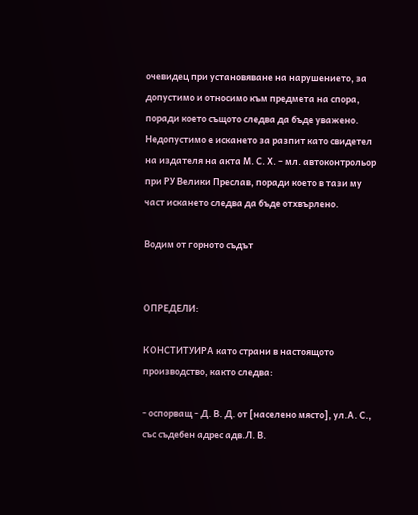очевидец при установяване на нарушението, за допустимо и относимо към предмета на спора, поради което същото следва да бъде уважено. Недопустимо е искането за разпит като свидетел на издателя на акта М. С. Х. – мл. автоконтрольор при РУ Велики Преслав, поради което в тази му част искането следва да бъде отхвърлено.

Водим от горното съдът


ОПРЕДЕЛИ:

КОНСТИТУИРА като страни в настоящото производство, както следва:

- оспорващ - Д. В. Д. от [населено място], ул.А. С., със съдебен адрес адв.Л. В.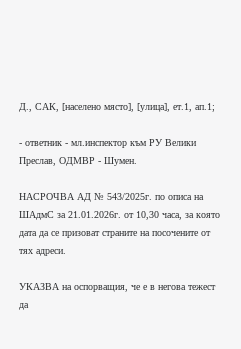Д., САК, [населено място], [улица], ет.1, ап.1;

- ответник - мл.инспектор към РУ Велики Преслав, ОДМВР - Шумен.

НАСРОЧВА АД № 543/2025г. по описа на ШАдмС за 21.01.2026г. от 10,30 часа, за която дата да се призоват страните на посочените от тях адреси.

УКАЗВА на оспорващия, че е в негова тежест да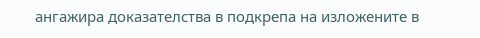ангажира доказателства в подкрепа на изложените в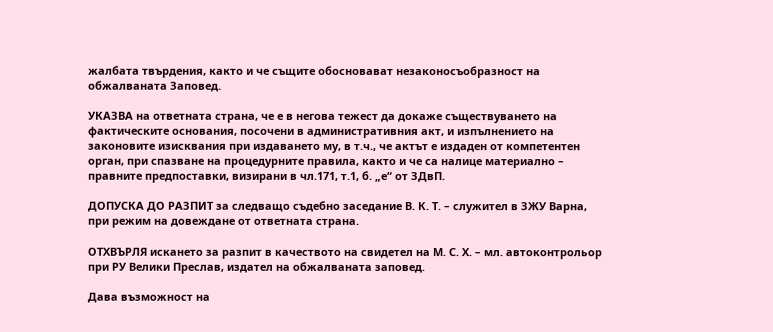жалбата твърдения, както и че същите обосновават незаконосъобразност на обжалваната Заповед.

УКАЗВА на ответната страна, че е в негова тежест да докаже съществуването на фактическите основания, посочени в административния акт, и изпълнението на законовите изисквания при издаването му, в т.ч., че актът е издаден от компетентен орган, при спазване на процедурните правила, както и че са налице материално – правните предпоставки, визирани в чл.171, т.1, б. „е“ от ЗДвП.

ДОПУСКА ДО РАЗПИТ за следващо съдебно заседание В. К. Т. – служител в ЗЖУ Варна, при режим на довеждане от ответната страна.

ОТХВЪРЛЯ искането за разпит в качеството на свидетел на М. С. Х. – мл. автоконтрольор при РУ Велики Преслав, издател на обжалваната заповед.

Дава възможност на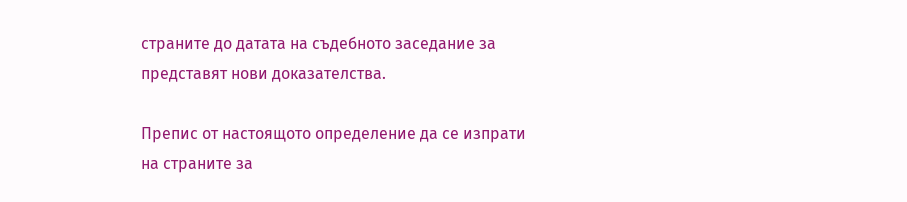страните до датата на съдебното заседание за представят нови доказателства.

Препис от настоящото определение да се изпрати на страните за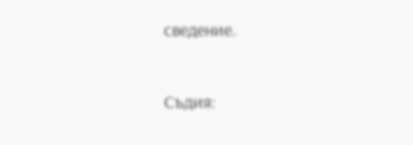сведение.

Съдия: